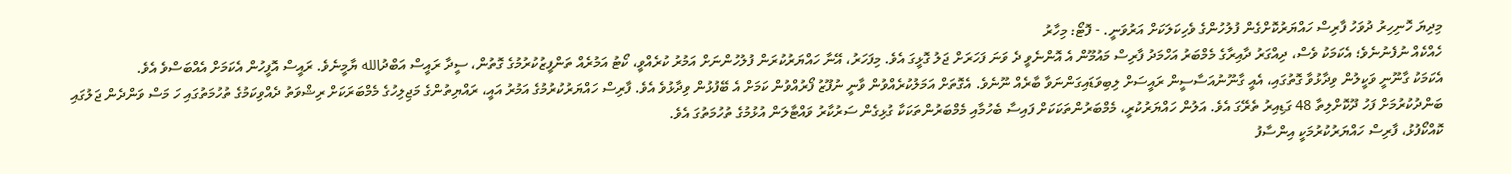މިދިޔަ ހޮނިހިރު ދުވަހު ފާރިސް ހައްޔަރުކޮށްގެން ފުލުހުންގެ ވެހިކަލަކަށް އަރުވަނީ. - ފޮޓޯ: މިހާރު
ހެއްކެއް ނުފެނުނެވެ؛ އެކަމަކު ވެސް، ދިއްގަރު ދާއިރާގެ މެމްބަރު އަހްމަދު ފާރިސް މައުމޫން އެ އޮންނެވީ ދެ ވަނަ ފަހަރަށް ޖަލު ގޮޅީގަ އެވެ. މިފަހަރު، އޭނާ ހައްޔަރުކުރަން ފުލުހުންނަށް އަމުރު ކުރެއްވީ، ކޯޓު އަމުރެއް ތަންފީޒުކުރުމުގެ ގޮތުން، ސީދާ ރައީސް އަބްދުالله ޔާމީނެވެ. ރައީސް އޮފީހުން އެކަމަށް އެއްބަސްވެ އެވެ.
އެކަމަކު ގާނޫނީ ވަކީލުން ވިދާޅުވާ ގޮތުގައި، އެއީ ގާނޫނުއަސާސީން ރައީސަށް ލިބިވަޑައިގަންނަވާ ބާރެއް ނޫނެވެ. އެގޮތަށް އަމަލުކުރެއްވުން ވާނީ ނުފޫޒު ފޯރުއްވުން ކަމަށް އެ ބޭފުޅުން ވިދާޅުވެ އެވެ. ފާރިސް ހައްޔަރުކުރުމުގެ އަމުރު އައީ، ރައްޔިތުންގެ މަޖިލިހުގެ މެމްބަރަކަށް ރިޝްވަތު ދެއްވިކަމުގެ ތުހުމަތުގައި ހަ މަސް ވަންދެން ޖަލުގައި ބަންދުކުރުމަށް ފަހު ދޫކޮށްލިތާ 48 ގަޑިއިރު ތެރޭގަ އެވެ. އަލުން ހައްޔަރުކުރީ، މެމްބަރުންތަކަކަށް ފައިސާ ބެހުމާއި މެމްބަރުންތަކަކާ ގުޅިގެން ސަރުކާރު ވައްޓާލަން އުޅުމުގެ ތުހުމަތުގަ އެވެ.
ކޮއްކޯފުޅު، ފާރިސް ހައްޔަރުކުރުމަކީ އިންސާފު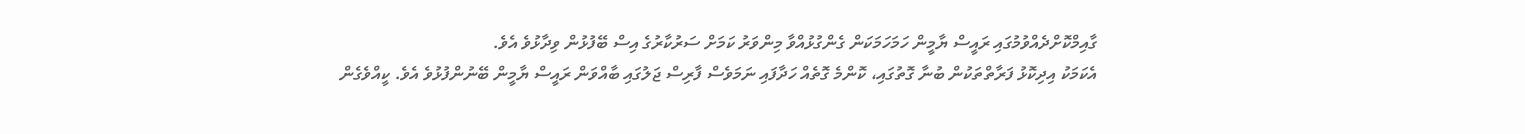ގާއިމްކޮށްދެއްވުމުގައި ރައީސް ޔާމީން ހަމަހަމަކަން ގެންގުޅުއްވާ މިންވަރު ކަމަށް ސަރުކާރުގެ އިސް ބޭފުޅުން ވިދާޅުވެ އެވެ.
އެކަމަކު އިދިކޮޅު ފަރާތްތަކުން ބުނާ ގޮތުގައި، ކޮންމެ ގޮތެއް ހަދާފައި ނަމަވެސް ފާރިސް ޖަލުގައި ބާއްވަން ރައީސް ޔާމީން ބޭނުންފުޅުވެ އެވެ. ކީއްވެގެން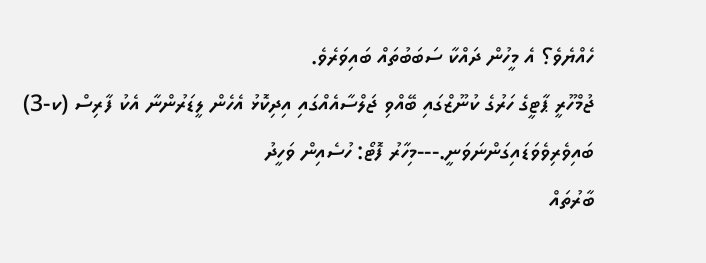ހެއްޔެވެ؟ އެ މީހުން ދައްކާ ސަބަބުތައް ބައިވަރެވެ.
ޖުމްހޫރީ ޕާޓީގެ ހަރުގެ ކުނޫޒްގައި ބޭއްވި ޖަލްސާއެއްގައި އިދިކޮޅު އެހެން ލީޑަރުންނާ އެކު ފާރިސް (ކ-3) ބައިވެރިވެވަޑައިގަންނަވަނީ.---މިހާރު ފޮޓޯ: ހުސެއިން ވަހީދު
ބާރުތައް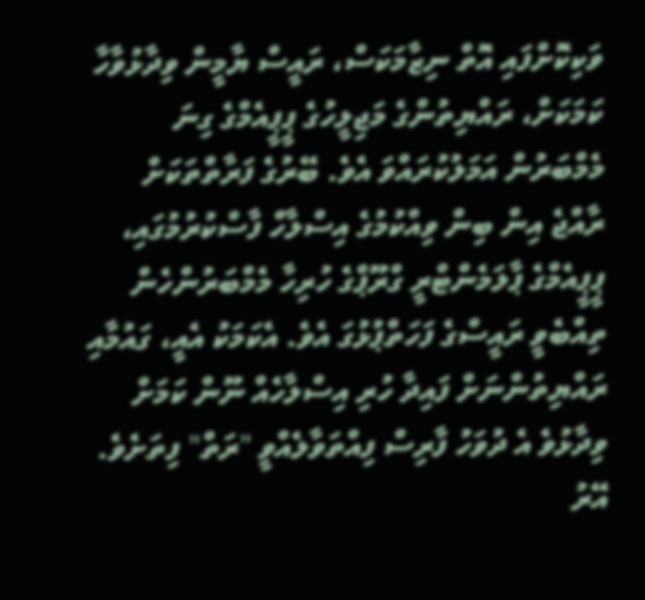ވަކިކޮށްފައި އޮތް ނިޒާމަކަސް، ރައީސް ޔާމީން ވިދާޅުވާހާ ކަމަކަށް، ރައްޔިތުންގެ މަޖިލީހުގެ ޕީޕީއެމްގެ ގިނަ މެމްބަރުން އަމަލުކުރައްވަ އެވެ. ބޭރުގެ ފަރާތްތަކަށް ރާއްޖެ އިން ބިން ވިއްކުމުގެ އިސްލާހް ފާސްކުރުމުގައި، ޕީޕީއެމްގެ ޕާލަމެންޓްރީ ގްރޫޕްގެ ހުރިހާ މެމްބަރުންހެން ތިއްބެވީ ރައީސްގެ ފަހަތްޕުޅުގަ އެވެ. އެކަމަކު އެއީ، ގައުމާއި ރައްޔިތުންނަށް ފައިދާ ހުރި އިސްލާހެއް ނޫން ކަމަށް ވިދާޅުވެ އެ ދުވަހު ފާރިސް ފިއްތަވާލެއްވީ "ރަތް" ފިތަށެވެ. އޭރު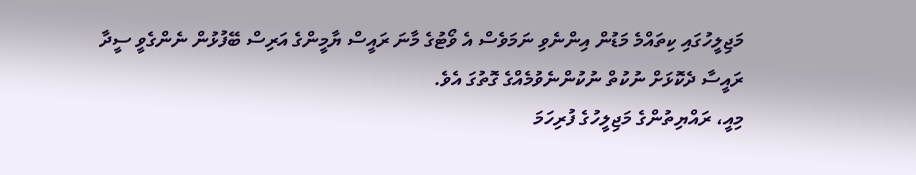މަޖިލީހުގައި ކިތައްމެ މަޑުން އިންނެވި ނަމަވެސް އެ ވޯޓުގެ މާނަ ރައީސް ޔާމީންގެ އަރިސް ބޭފުޅުން ނެންގެވީ ސީދާ ރައީސާ ދެކޮޅަށް ނުކުތް ނުކުންނެވުމެއްގެ ގޮތުގަ އެވެ.
މިއީ، ރައްޔިތުންގެ މަޖިލީހުގެ ފުރިހަމަ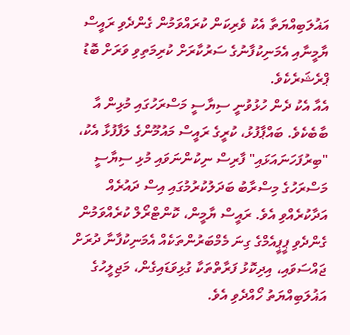އަޣުލަބިއްޔަތާ އެކު ވެރިކަން ކުރައްވަމުން ގެންދެވި ރައީސް ޔާމީނާއި އެމަނިކުފާނުގެ ސަރުކާރަށް ކުރިމަތިވި ވަރަށް ބޮޑު ޕްރެޝަރެކެވެ.
އެއާ އެކު ދެން ހުޅުވުނީ ސިޔާސީ މަސްރަހުގައި މުޅިން އާ ބާބެކެވެ. ބައްޕާފުޅު، ކުރީގެ ރައީސް މައުމޫންގެ ލަފާފުޅާ އެކު، "ބިރުފަހަނައަޅައި" ފާރިސް ނިކުންނަވައި މުޅި ސިޔާސީ މަސްރަހުގެ މިސްރާބު ބަދަލުކުރުމުގައި އިސް ދައުރެއް އަދާކުރެއްވި އެވެ. ރައީސް ޔާމީން، ކޮންޓްރޯލް ކުރެއްވަމުން ގެންދެވި ޕީޕީއެމްގެ ގިނަ މެމްބަރުންތަކެއް އެމަނިކުފާނާ ދުރަށް ޖައްސަވައި، އިދިކޮޅު ފަރާތްތަކާ ގުޅިވަޑައިގެން، މަޖިލީހުގެ އަޣުލަބިއްޔަތު ހޯއްދެވި އެވެ.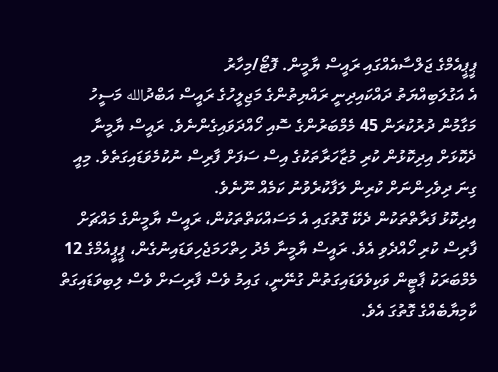ޕީޕީއެމްގެ ޖަލްސާއެއްގައި ރައީސް ޔާމީން. ފޮޓޯ/މިހާރު
އެ އަގުލަބިއްޔަތު ދައްކައިދިނީ ރައްޔިތުންގެ މަޖިލީހުގެ ރައީސް އަބްދުالله މަސީހު މަގާމުން ދުރުކުރަން 45 މެމްބަރުންގެ ސޮއި ހޯއްދަވައިގެންނެވެ. ރައީސް ޔާމީނާ ދެކޮޅަށް އިދިކޮޅުން ކުރި މުޒާހަރާތަކުގެ އިސް ސަފަށް ފާރިސް ނުކުމެވަޑައިގަތެވެ. މިއީ ގިނަ ދިވެހިންނަށް ކުރިން ލަފާކުރެވުނު ކަމެއް ނޫނެވެ.
އިދިކޮޅު ފަރާތްތަކުން ދެކޭ ގޮތުގައި އެ މަސައްކަތްތަކުން، ރައީސް ޔާމީންގެ މައްޗަށް ފާރިސް ކުރި ހޯއްދެވި އެވެ. ރައީސް ޔާމީނާ މެދު ހިތްހަމަޖެހިވަޑައިނުގެން، ޕީޕީއެމްގެ 12 މެމްބަރަކު ޕާޓީން ވަކިވެވަޑައިގަތުން ގުނޭނީ، ގައިމު ވެސް ފާރިސަށް ވެސް ލިބިވަޑައިގަތް ކާމިޔާބެއްގެ ގޮތުގަ އެވެ.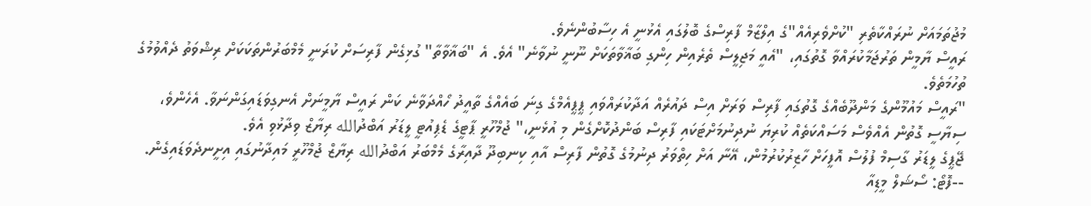މުޖުތަމައަށް ނުރައްކާތެރި "ކުށްވެރިއެއް"ގެ އިލްޒާމް ފާރިސްގެ ބޮލުގައި އެޅުނީ އެ ހިސާބުންނެވެ.
ރައީސް ޔާމީން ތަރުޖަމާކުރައްވާ ގޮތުގައި، "އެއީ މަޖިލީސް ތެރެއިން ހިންގި ބަޣާވާތަކަށް ނޫނީ ނުވާނެ" އެވެ. އެ "ބަޣާވާތާ" ގުޅިގެން ފާރިސަށް ކުރަނީ މެމްބަރުންތަކަކަށް ރިޝްވަތު ދެއްވުމުގެ ތުހުމަތެވެ.
"ރައީސް މައުމޫންގެ މަންދޫބެއްގެ ގޮތުގައި ފާރިސް ވަރަށް އިސް ދައުރެއް އަދާކުރައްވައި ޕީޕީއެމްގެ ގިނަ ބައެއްގެ ތާއީދު ހޯއްދަވާނެ ކަން ރައީސް ޔާމީނަށް އެނގިވަޑައިގަންނަވާ. އެހެންވެ، ސިޔާސީ ގޮތުން އެއްވެސް މަސައްކަތެއް ކުރިޔަ ނުދިނުމަށްޓަކައި ފާރިސް ބަންދުކޮށްގެން މި އުޅެނީ،" ޖުމްހޫރީ ޕާޓީގެ ޑެޕިއުޓީ ލީޑަރު އަބްދުالله ރިޔާޒް ވިދާޅުވި އެވެ.
ޖޭޕީގެ ލީޑަރު ގާސިމް ފުލުސް އޮފީހަށް ހާޒިރުކުރުމުން، އޭނާ އަށް ހިތްވަރު ދިނުމުގެ ގޮތުން ފާރިސް އާއި ކިނބިދޫ ދާއިރާގެ މެމްބަރު އަބްދުالله ރިޔާޒް ޖުމްހޫރީ މައިދާނުގައި އިށީނދެވަޑައިގެން. --ފޮޓޯ: ސޯޝަލް މީޑިއާ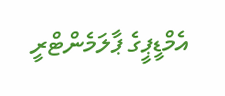އެމްޑީޕީގެ ޕާލަމެންޓްރީ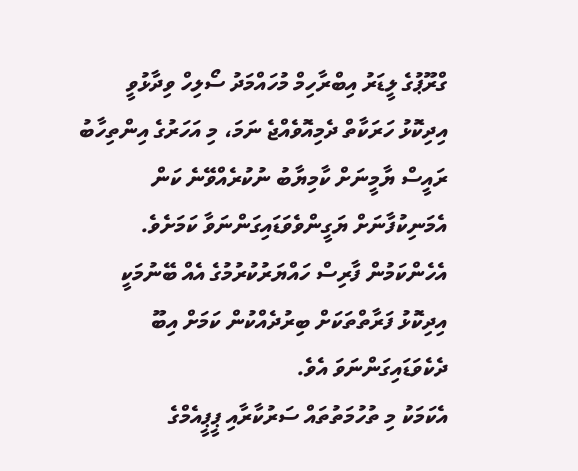ގްރޫޕުގެ ލީޑަރު އިބްރާހިމް މުހައްމަދު ސޯލިހް ވިދާޅުވީ އިދިކޮޅު ހަރަކާތް ދެމިއޮވެއްޖެ ނަމަ، މި އަހަރުގެ އިންތިހާބު ރައީސް ޔާމީނަށް ކާމިޔާބު ނުކުރެއްވޭނެ ކަން އެމަނިކުފާނަށް ޔަގީންވެވަޑައިގަންނަވާ ކަމަށެވެ. އެހެންކަމުން ފާރިސް ހައްޔަރުކުރުމުގެ އެއް ބޭނުމަކީ އިދިކޮޅު ފަރާތްތަކަށް ބިރުދެއްކުން ކަމަށް އިބޫ ދެކެވަޑައިގަންނަވަ އެވެ.
އެކަމަކު މި ތުހުމަތުތައް ސަރުކާރާއި ޕީޕީއެމްގެ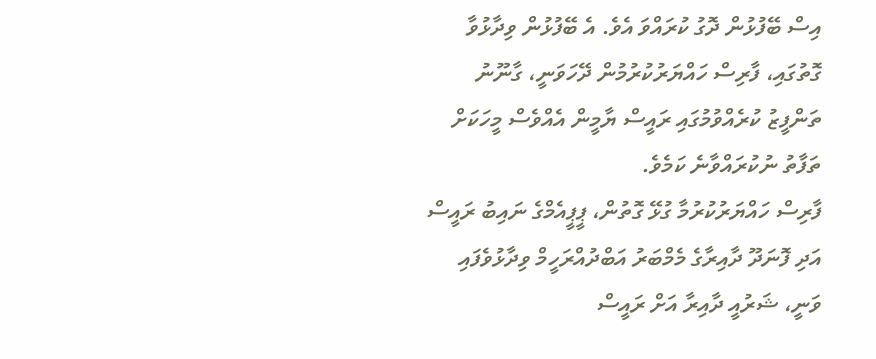އިސް ބޭފުޅުން ދޮގު ކުރައްވަ އެވެ. އެ ބޭފުޅުން ވިދާޅުވާ ގޮތުގައި، ފާރިސް ހައްޔަރުކުރުމުން ދޭހަވަނީ، ގާނޫނު ތަންފީޒު ކުރެއްވުމުގައި ރައީސް ޔާމީން އެއްވެސް މީހަކަށް ތަފާތު ނުކުރައްވާނެ ކަމެވެ.
ފާރިސް ހައްޔަރުކުރުމާ ގުޅޭ ގޮތުން، ޕީޕީއެމްގެ ނައިބު ރައީސް އަދި ފޮނަދޫ ދާއިރާގެ މެމްބަރު އަބްދުއްރަހީމް ވިދާޅުވެފައި ވަނީ، ޝަރުއީ ދާއިރާ އަށް ރައީސް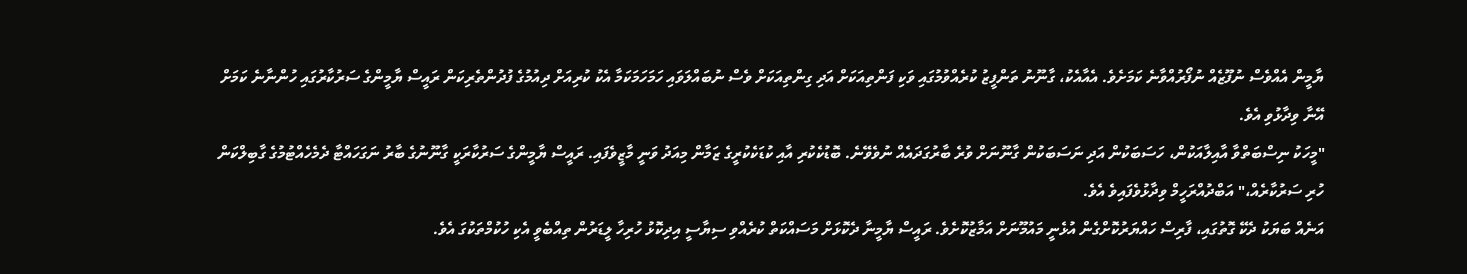ޔާމީން އެއްވެސް ނުފޫޒެއް ނުފޯރުއްވާނެ ކަމަށެވެ. އެއާއެކު، ގާނޫނު ތަންފީޒު ކުރެއްވުމުގައި ވަކި ފަންތިއަކަށް އަދި ގިންތިއަކަށް ވެސް ނުބައްލަވައި ހަމަހަމަކަމާ އެކު ކުރިއަށް ދިއުމުގެ ފުދުންތެރިކަން ރައީސް ޔާމީންގެ ސަރުކާރުގައި ހުންނާނެ ކަމަށް އޭނާ ވިދާޅުވި އެވެ.
"މީހަކު ނިސްބަތްވާ އާއިލާއަކުން، ހަސަބަކުން އަދި ނަސަބަކުން ގާނޫނަށް ވުރެ ބާރުގަދައެއް ނުވެވޭނެ. ބޮޑުކެކުރި އާއި ކުޑަކެކުރީގެ ޒަމާން މިއަދު ވަނީ މާޒީވެފައި. ރައީސް ޔާމީންގެ ސަރުކާރަކީ ގާނޫނުގެ ބާރު ނަގަހައްޓާ ދެމެހެއްޓުމުގެ ގާބިލްކަން ހުރި ސަރުކާރެއް،" އަބްދުއްރަހީމް ވިދާޅުވެފައިވެ އެވެ.
އަނެއް ބަޔަކު ދެކޭ ގޮތުގައި، ފާރިސް ހައްޔަރުކޮށްގެން އުޅެނީ މައުމޫނަށް އަމާޒުކޮށެވެ. ރައީސް ޔާމީނާ ދެކޮޅަށް މަސައްކަތް ކުރެއްވި ސިޔާސީ އިދިކޮޅު ހުރިހާ ލީޑަރުން ތިއްބެވީ އެކި ހުކުމްތަކުގަ އެވެ.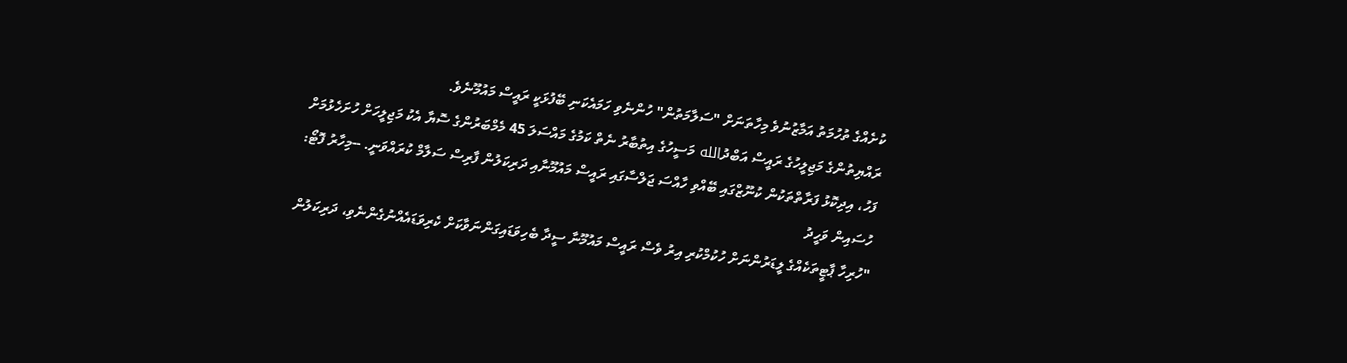ކުށެއްގެ ތުހުމަތު އަމާޒުނުވެ މިހާތަނަށް "ސަލާމަތުން" ހުންނެވި ހަމައެކަނި ބޭފުޅަކީ ރައީސް މައުމޫނެވެ.
ރައްޔިތުންގެ މަޖިލީހުގެ ރައީސް އަބްދުالله މަސީހުގެ އިތުބާރު ނެތް ކަމުގެ މައްސަލަ 45 މެމްބަރުންގެ ސޮޔާ އެކު މަޖިލީހަށް ހުށަހެޅުމަށް ފަހު، އިދިކޮޅު ފަރާތްތަކުން ކުނޫޒްގައި ބޭއްވި ހާއްސަ ޖަލްސާގައި ރައީސް މައުމޫނާއި ދަރިކަލުން ފާރިސް ސަލާމް ކުރައްވަނީ. --މިހާރު ފޮޓޯ: ހުސައިން ވަހީދު
"ހުރިހާ ޕާޓީތަކެއްގެ ލީޑަރުންނަށް ހުކުމްކުރި އިރު ވެސް ރައީސް މައުމޫނާ ސީދާ ބެހިވަޑައިގަންނަވާކަށް ކެރިވަޑައެއްނުގެންނެވި، ދަރިކަލުން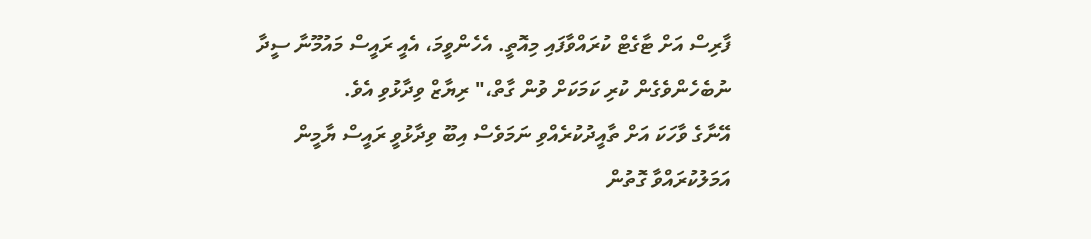ފާރިސް އަށް ޓާގެޓް ކުރައްވާފައި މިއޮތީ. އެހެންވީމަ، އެއީ ރައީސް މައުމޫނާ ސީދާ ނުބެހެންވެގެން ކުރި ކަމަކަށް ވުން ގާތް،" ރިޔާޒް ވިދާޅުވި އެވެ.
އޭނާގެ ވާހަކަ އަށް ތާއީދުކުރެއްވި ނަމަވެސް އިބޫ ވިދާޅުވީ ރައީސް ޔާމީން އަމަލުކުރައްވާ ގޮތުން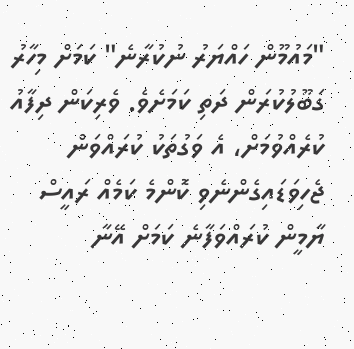"މައުމޫން ހައްޔަރު ނުކުރާނެ" ކަމަށް މިހާރު ގަބޫލުކުރަން ދަތި ކަމަށެވެ. ވެރިކަން ދިފާއު ކުރެއްވުމަށް، އެ ވަގުތަކު ކުރައްވަން ޖެހިވަޑައިގެންނެވި ކޮންމެ ކަމެއް ރައީސް ޔާމީން ކުރައްވަފާނެ ކަމަށް އޭނާ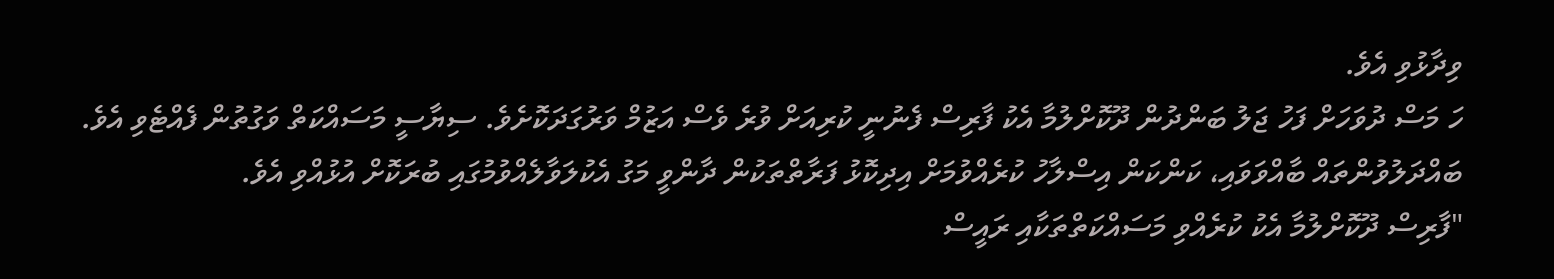ވިދާޅުވި އެވެ.
ހަ މަސް ދުވަހަށް ފަހު ޖަލު ބަންދުން ދޫކޮށްލުމާ އެކު ފާރިސް ފެނުނީ ކުރިއަށް ވުރެ ވެސް އަޒުމް ވަރުގަދަކޮށެވެ. ސިޔާސީ މަސައްކަތް ވަގުތުން ފެއްޓެވި އެވެ. ބައްދަލުވުންތައް ބާއްވަވައި، ކަންކަން އިސްލާހު ކުރެއްވުމަށް އިދިކޮޅު ފަރާތްތަކުން ދާންވީ މަގު އެކުލަވާލެއްވުމުގައި ބުރަކޮށް އުޅުއްވި އެވެ.
"ފާރިސް ދޫކޮށްލުމާ އެކު ކުރެއްވި މަސައްކަތްތަކާއި ރައީސް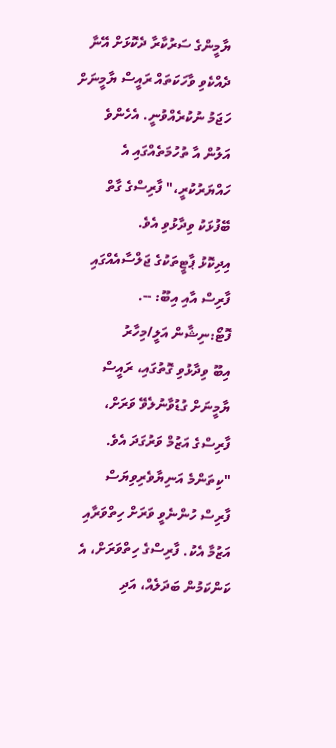ޔާމީންގެ ސަރުކާރާ ދެކޮޅަށް އޭނާ ދެއްކެވި ވާހަކަތައް ރައީސް ޔާމީނަށް ހަޖަމު ނުކުރެއްވުނީ. އެހެންވެ އަލުން އާ ތުހުމަތެއްގައި އެ ހައްޔަރުކުރީ،" ފާރިސްގެ ގާތް ބޭފުޅަކު ވިދާޅުވި އެވެ.
އިދިކޮޅު ޕާޓީތަކުގެ ޖަލްސާއެއްގައި ފާރިސް އާއި އިބޫ: --. ފޮޓޯ:ނިޝާން އަލީ/މިހާރު
އިބޫ ވިދާޅުވި ގޮތުގައި، ރައީސް ޔާމީނަށް ގުޑުވާނުލެވޭ ވަރަށް، ފާރިސްގެ އަޒުމް ވަރުގަދަ އެވެ.
"ކިތަންމެ އަނިޔާވެރިވިޔަސް ފާރިސް ހުންނެވީ ވަރަށް ހިތްވަރާއި އަޒުމާ އެކު. ފާރިސްގެ ހިތްވަރަށް، އެ ކަންކަމުން ބަދަލެއް، އަދި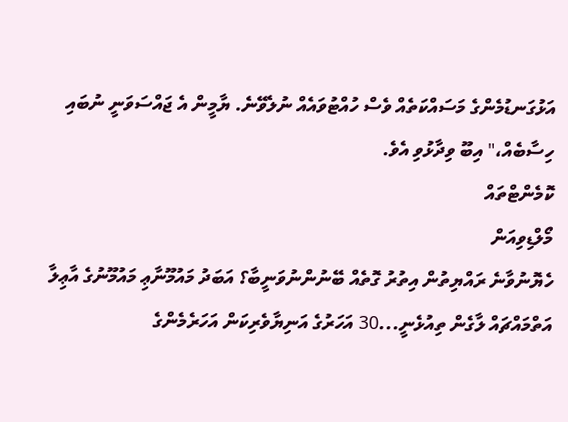އަޅުގަނޑުމެންގެ މަސައްކަތެއް ވެސް ހުއްޓުވައެއް ނުލެވޭނެ. ޔާމީން އެ ޖައްސަވަނީ ނުބައި ހިސާބެއް،" އިބޫ ވިދާޅުވި އެވެ.
ކޮމެންޓްތައް
މޯލްޑިވިއަން
ހެޔޮނުވާނެ ރައްޔިތުން އިތުރު ގޮތެއް ބޭނުންނުވަނީބާ؟ އަބަދު މައުމޫނާޢި މައުމޫނުގެ އާޢިލާ އަތްމައްޗައް ލާގެން ތިއުޅެނީ...30 އަހަރުގެ އަނިޔާވެރިކަން އަހަރެމެންގެ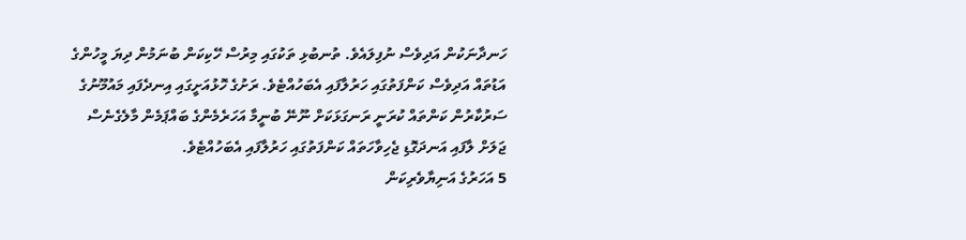ހަނދާނަކުން އަދިވެސް ނުފިލައެވެ. ތުނބުޅި ތަކުގައި މިރުސް ހޭކިކަން ބުނަމުން ދިޔަ މީހުންގެ އަޑުތައް އަދިވެސް ކަންފަތުގައި ހަރުލާފައި އެބަހުއްޓެވެ. ރަށުގެ ހޮޅުއަށީގައި އިނދެފައި މައުމޫނުގެ ސަރުކާރުން ކަންތައް ކުރަނީ ރަނގަޅަކަށް ނޫނޭ ބުނީމާ އަހަރެމެންގެ ބައްޕަމެން މާލެގެނެސް ޖަލަށް ލާފައި އަނދަގޮޑި ޖެހިވާހަތައް ކަންފަތުގައި ހަރުލާފައި އެބަހުއްޓެވެ.
5 އަހަރުގެ އަނިޔާވެރިކަން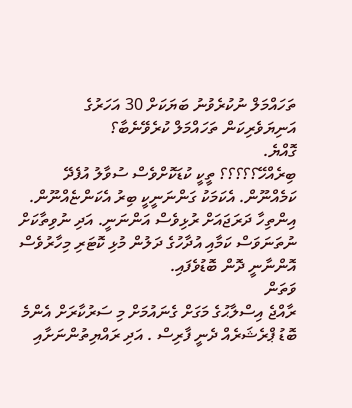ތަހައްމަލް ނުކުރެވުނު ބަޔަކަށް 30 އަހަރުގެ އަނިޔަވެރިކަން ތަހައްމަލް ކުރެވޭނެބާ؟
ގޮއްޔެ.
ބިރެއްހޭ؟؟؟؟؟ ތީކީ ކުޑަކޮށްވެސް ސުވާލު އުފެދޭ ކަމެއްނޫން. އެކަމަކު ގަންނަނީކީ ބިރު އެކަންޏެއްނޫން. އިންތިހާ ދަރަޖައަށް ރުޅިވެސް އަންނަނީ. އަދި ނުވިތާކަށް ނުތަނަވަސް ކަމާއި އުދާހުގެ ދަލުން މުޅި ކޮޓަރި މިހާރުވެސް އޮންނާނީ ދޮން ބޮޑުވެފައި.
ވަތަން
ރާއްޖެ އިސްލާޙުގެ މަގަށް ގެނައުމަށް މި ސަރުކާރަށް އެންމެ ބޮޑު ޕްރެޝަރެއް ދެނީ ފާރިސް . އަދި ރައްޔިތުންނަށާއި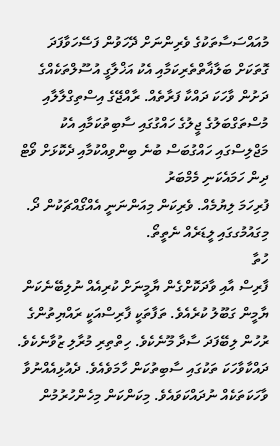މުއައްސަސާތަކުގެ ވެރިންނަށް ދޭހަވުން ފަސޭހަވާފަދަ ގޮތަކަށް ބަލާޣާތްތެރިކަމާއި އެކު އަޚްލާގީ އުސޫލްތަކެއްގެ ދަށުން ވާހަކަ ދައްކާ ފަރާތެއް. ރާއްޖޭގެ އިސްތިގްލާލާއި މުސްތަގްބަލުގެ ޖީލުގެ ހައްގުގައި ސާބިތުކަމާއި އެކު މަޖްލިސްގައި ހައްގުބަސް ބުނެ ބިންވިއްކުމާއި ދެކޮޅަށް ވޯޓް ދިން ހަމައެކަނި މެމްބަރު
ފުރިހަމަ ލިޔުމެއް. ވެރިކަން މިއަންނަނީ އެއްގޯއްޗަކުން ދޯ. މިގައުމުގގައި ލީޑަރެއް ނެތީތޯ.
ހުތާ
ފާރިސް އާއި ވާދަކޮށްގެން ޔާމީނަށް ކުރިއެއް ނުލިބޭނެކަން ޔާމީން ގަބޫލު ކުރެއެވެ. ތަފާތަކީ ފާރިސްއަކީ ރައްޔިތުންގެ ރުހުން ލިބޭފަދަ ސާދާ މޫނެކެވެ. ހިތްތިރި މުރާލި ޒުވާނެކެވެ. ދައްކާވާހަކަ ތަކުގައި ސާބިތުކަން ހާމަވެއެވެ. ދެއުޅިއެއްނުވާ ވާހަކަތަކެއް ނުދައްކަވައެވެ. މިކަންކަން މިހެންހުރުމުން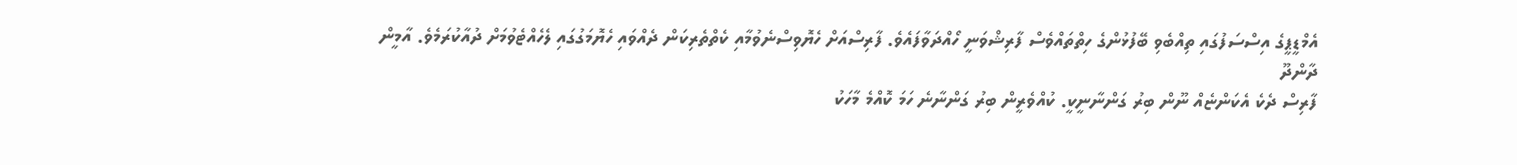އެމްޑީޕީގެ އިސްސަފުގައި ތިއްބެވި ބޭފުޅުންގެ ހިތްތައްވެސް ފާރިޝްވަނީ ހޯއްދަވާފައެވެ. ފާރިސްއަށް ހެޔޮވިސްނެވުމާއި ކެތްތެރިކަން ދެއްވައި ހެޔޮމަގުގައި ލެހެއްޓެވުމަށް ދުއާކުރަމެވެ. އާމީން
ދާންދޫ
ފާރިސް ދެކެ އެކަންޏެއް ނޫން ބިރު ގަންނާނީކީ. ކުއްވެރީން ބިރު ގަންނާނެ ހަމަ ކޮއްމެ މާހަކު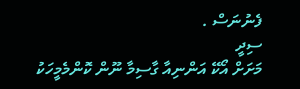ފެނުނަސް .
ސިދީ
މަށަށް އޯކޭ އަންނިއާ ގާސިމާ ނޫން ކޮންމެމީހަކު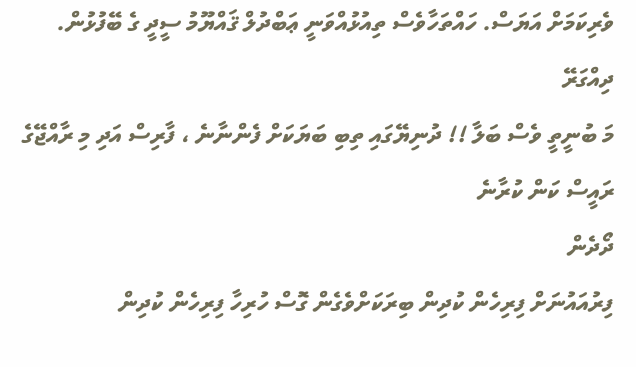ވެރިކަމަށް އަޔަސް. ހައްތަހާވެސް ތިއުޅުއްވަނީ ޢަބްދުލް ޤައްޔޫމު ސީދީ ގެ ބޭފުޅުން.
ދިއްގަރޭ
މަ ބުނީތީ ވެސް ބަލާ !! ދުނިޔޭގައި ތިބި ބަޔަކަށް ފެންނާނެ ، ފާރިސް އަދި މި ރާއްޖޭގެ ރައީސް ކަން ކުރާނެ
ދޯދެން
ފިރުއައުނަށް ފިރިހެން ކުދިން ބިރަކަށްވެގެން ގޮސް ހުރިހާ ފިރިހެން ކުދިން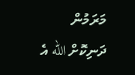މަރަމުން ދަނިކޮށް الله އެ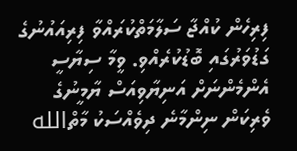ފިރިހެން ކުއްޖާ ސަލާމަތްކުރައްވާ ފިރިއައުނުގެ ގަޑުވަރުގައި ބޮޑުކުރެއްވި. ވީމާ ސިޔާސީ އެންމެންނަށް އަނިޔާވިއަސް ޔާމީނުގެ ވެރިކަން ނިންމާނެ ދިވެއްސަކު މާތްالله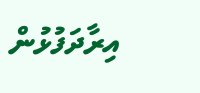އިރާދަފުޅުން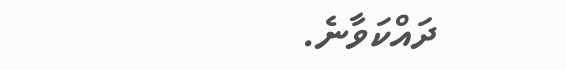ދައްކަވާނެ.